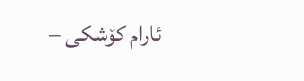ئارام كۆشكی –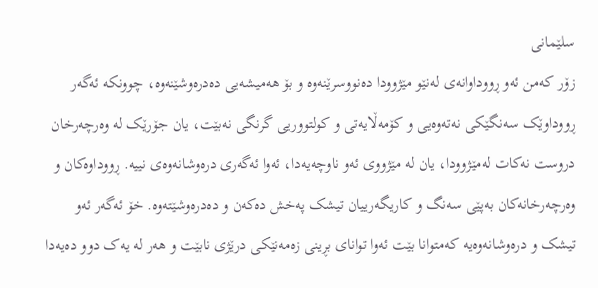سلێمانی
زۆر کەمن ئەو ڕووداوانەی لەنێو مێژوودا دەنووسرێنەوە و بۆ هەمیشەیی دەدرەوشێنەوە، چوونکە ئەگەر ڕووداوێک سەنگێکی نەتەوەیی و کۆمەڵایەتی و کولتووریی گرنگی نەبێت، یان جۆرێک لە وەرچەرخان دروست نەکات لەمێژوودا، یان لە مێژووی ئەو ناوچەیەدا، ئەوا ئەگەری درەوشانەوەی نییە. ڕووداوەکان و وەرچەرخانەکان بەپێی سەنگ و کاریگەرییان تیشک پەخش دەکەن و دەدرەوشێتەوە. خۆ ئەگەر ئەو تیشک و درەوشانەوەیە کەمتوانا بێت ئەوا توانای بڕینی زەمەنێکی درێژی نابێت و هەر لە یەک دوو دەیەدا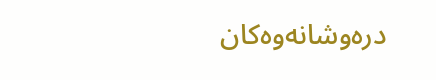درەوشانەوەکان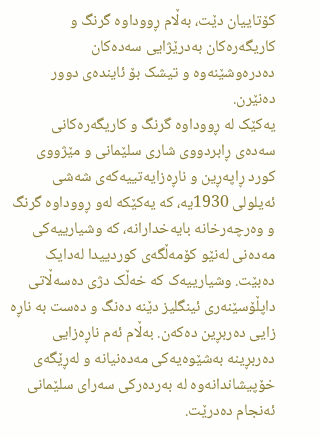کۆتاییان دێت، بەڵام ڕووداوە گرنگ و کاریگەرەکان بەدرێژایی سەدەکان دەدرەوشێنەوە و تیشک بۆ ئایندەی دوور دەنێرن.
یەکێک لە ڕووداوە گرنگ و کاریگەرەکانی سەدەی ڕابردووی شاری سلێمانی و مێژووی کورد ڕاپەڕین و ناڕەزایەتییەکەی شەشی ئەیلولی 1930یە، کە یەکێکە لەو ڕووداوە گرنگ و وەرچەرخانە بایەخدارانە، کە وشیارییەکی مەدەنی لەنێو کۆمەڵگەی کوردییدا لەدایک دەبێت. وشیارییەک کە خەڵک دژی دەسەڵاتی داپڵۆسێنەری ئینگلیز دێنە دەنگ و دەست بە ناڕه زایی دەربڕین دەکەن. بەڵام ئەم ناڕەزایی دەربڕینە بەشێوەیەکی مەدەنیانە و لەڕێگەی خۆپیشاندانەوە لە بەردەرکی سەرای سلێمانی ئەنجام دەدرێت.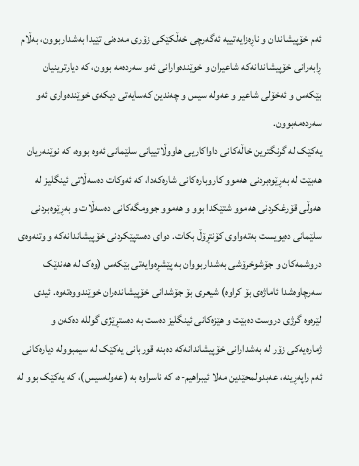ئەم خۆپیشاندان و ناڕەزایەتییە ئەگەرچی خەڵکێکی زۆری مەدەنی تێیدا بەشداربوون، بەڵام ڕابەرانی خۆپیشاندانەکە شاعیران و خوێندەوارانی ئەو سەردەمە بوون، کە دیارترینیان بێکەس و ئەخۆلی شاعیر و عەولە سیس و چەندین کەسایەتی دیکەی خوێندەواری ئەو سەردەمەبوون.
یەکێک لە گرنگترین خاڵەکانی داواکاریی هاووڵاتییانی سلێمانی ئەوە بووە، کە نوێنەریان هەبێت لە بەڕێوەبردنی هەموو کاروبارەکانی شارەکەدا، کە ئەوکات دەسەڵاتی ئینگلیز لە هەوڵی قۆرغکردنی هەموو شتێکدا بوو و هەموو جوومگەکانی دەسەڵات و بەڕێوەبردنی سلێمانی دەیویست بەتەواوی کۆنتڕۆڵ بکات. دوای دەستپێکردنی خۆپیشاندانەکە و وتنەوەی دروشمەکان و جۆشوخرۆشی بەشداربووان بە پێشڕەوایەتی بێکەس (وەک لە هەندێک سەرچاوەشدا ئاماژەی بۆ کراوە) شیعری بۆ جۆشدانی خۆپیشاندەران خوێندووەتەوە. ئیدی لێرەوە گرژی دروست دەبێت و هێزەکانی ئینگلیز دەست بە دەستڕێژی گوللە دەکەن و ژمارەیەکی زۆر لە بەشدارانی خۆپیشاندانەکە دەبنە قوربانی یەکێک لە سیمبوولە دیارەکانی ئەم راپەڕینە، عەبدولمحێدین مەلا ئیبراهیم-ە، کە ناسراوە بە (عەولەسیس)، کە یەکێک بوو لە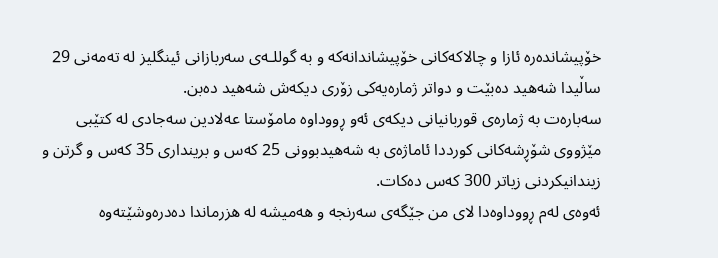خۆپیشاندەرە ئازا و چالاکەکانی خۆپیشاندانەکە و بە گوللـەی سەربازانی ئینگلیز لە تەمەنی 29 ساڵیدا شەهید دەبێت و دواتر ژمارەیەکی زۆری دیکەش شەهید دەبن.
سەبارەت بە ژمارەی قوربانیانی دیکەی ئەو ڕووداوە مامۆستا عەلادین سەجادی لە کتێبی مێژووی شۆڕشەکانی کورددا ئاماژەی بە شەهیدبوونی 25 کەس و برینداری 35 کەس و گرتن و زیندانیکردنی زیاتر 300 کەس دەکات.
ئەوەی لەم ڕووداوەدا لای من جێگەی سەرنجە و هەمیشە لە هزرماندا دەدرەوشێتەوە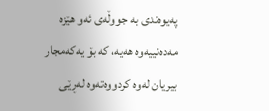پەیوەندی بە جووڵەی ئەو هێزە مەدەنییەوە هەیە، کە بۆ یەکەمجار بیریان لەوە کردووەتەوە لەڕێی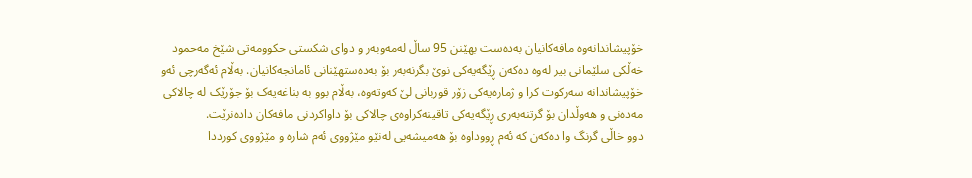خۆپیشاندانەوە مافەکانیان بەدەست بهێنن 95 ساڵ لەمەوبەر و دوای شکستی حکوومەتی شێخ مەحمود خەڵکی سلێمانی بیر لەوە دەکەن ڕێگەیەکی نوێ بگرنەبەر بۆ بەدەستهێنانی ئامانجەکانیان. بەڵام ئەگەرچی ئەو خۆپیشاندانە سەرکوت کرا و ژمارەیەکی زۆر قوربانی لێ کەوتەوە، بەڵام بوو بە بناغەیەک بۆ جۆرێک لە چالاکی مەدەنی و هەوڵدان بۆ گرتنەبەری ڕێگەیەکی تاقینەکراوەی چالاکی بۆ داواکردنی مافەکان دادەنرێت.
دوو خاڵی گرنگ وا دەکەن کە ئەم ڕووداوە بۆ هەمیشەیی لەنێو مێژووی ئەم شارە و مێژووی کورددا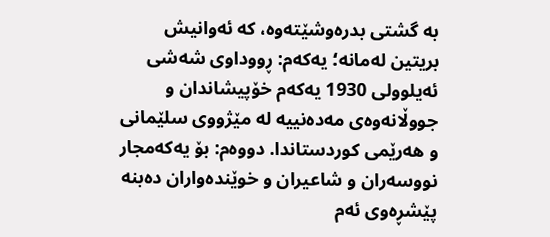بە گشتی بدرەوشێتەوە، کە ئەوانیش بریتین لەمانە؛ یەکەم: ڕووداوی شەشی ئەیلوولی 1930 یەکەم خۆپیشاندان و جووڵانەوەی مەدەنییە لە مێژووی سلێمانی و هەرێمی کوردستاندا. دووەم: بۆ یەکەمجار نووسەران و شاعیران و خوێندەواران دەبنە پێشڕەوی ئەم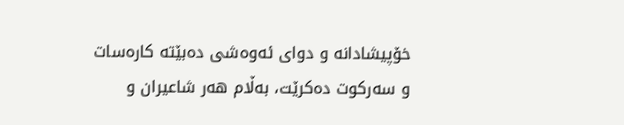خۆپیشادانە و دوای ئەوەشی دەبێتە کارەسات و سەرکوت دەکرێت، بەڵام هەر شاعیران و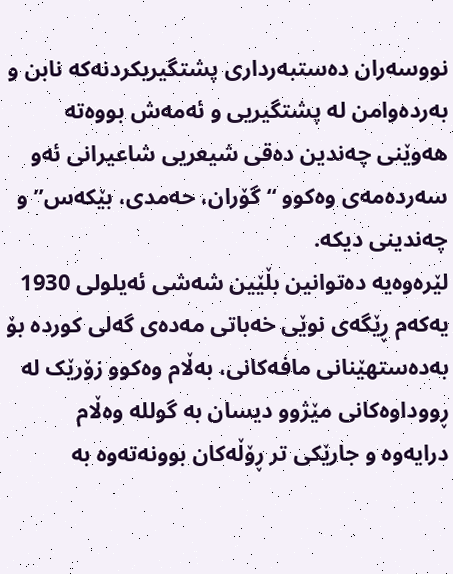نووسەران دەستبەرداری پشتگیریکردنەکە نابن و بەردەوامن لە پشتگیریی و ئەمەش بووەتە هەوێنی چەندین دەقی شیعریی شاعیرانی ئەو سەردەمەی وەکوو “گۆران، حەمدی، بێکەس” و چەندینی دیکە.
لێرەوەیە دەتوانین بڵێین شەشی ئەیلولی 1930 یەکەم ڕێگەی نوێی خەباتی مەدەی گەلی کوردە بۆ بەدەستهێنانی مافەکانی، بەڵام وەکوو زۆرێک لە ڕووداوەکانی مێژوو دیسان بە گوللە وەڵام درایەوە و جارێکی تر ڕۆڵەکان بوونەتەوە بە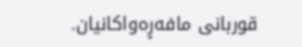قوربانی مافەڕەواکانیان.